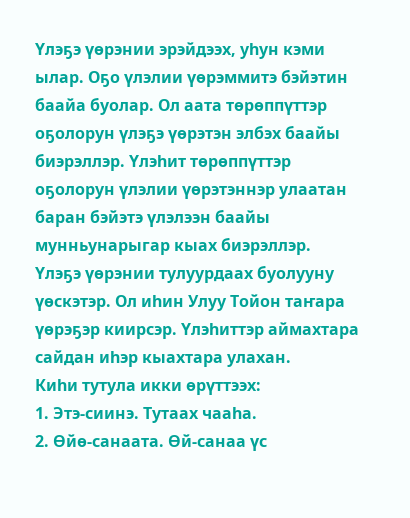Үлэҕэ үөрэнии эрэйдээх, уһун кэми ылар. Оҕо үлэлии үөрэммитэ бэйэтин баайа буолар. Ол аата төрөппүттэр оҕолорун үлэҕэ үөрэтэн элбэх баайы биэрэллэр. Үлэһит төрөппүттэр оҕолорун үлэлии үөрэтэннэр улаатан баран бэйэтэ үлэлээн баайы мунньунарыгар кыах биэрэллэр.
Үлэҕэ үөрэнии тулуурдаах буолууну үөскэтэр. Ол иһин Улуу Тойон таҥара үөрэҕэр киирсэр. Үлэһиттэр аймахтара сайдан иһэр кыахтара улахан.
Киһи тутула икки өрүттээх:
1. Этэ-сиинэ. Тутаах чааһа.
2. Өйө-санаата. Өй-санаа үс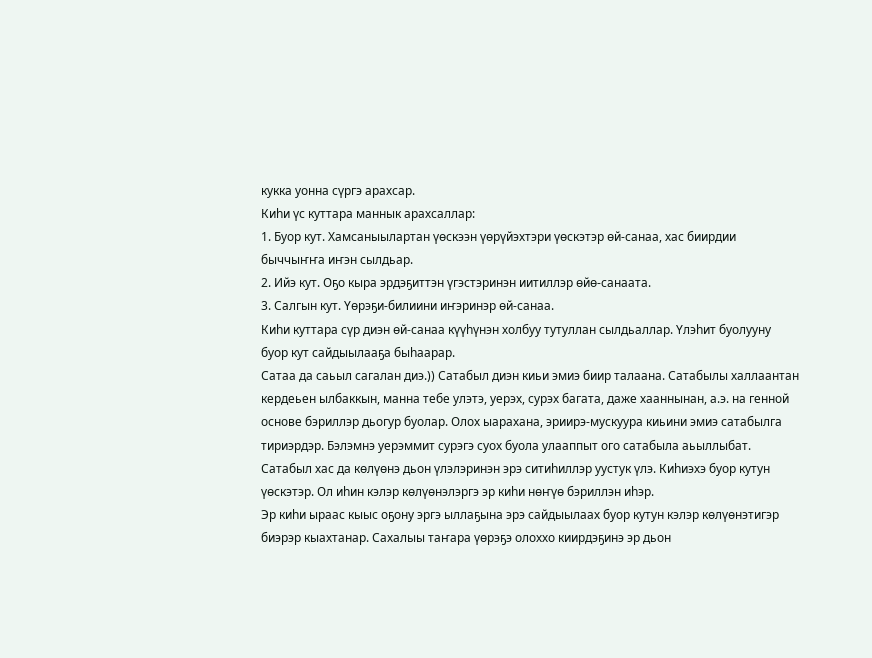кукка уонна сүргэ арахсар.
Киһи үс куттара маннык арахсаллар:
1. Буор кут. Хамсаныылартан үөскээн үөрүйэхтэри үөскэтэр өй-санаа, хас биирдии быччыҥҥа иҥэн сылдьар.
2. Ийэ кут. Оҕо кыра эрдэҕиттэн үгэстэринэн иитиллэр өйө-санаата.
3. Салгын кут. Үөрэҕи-билиини иҥэринэр өй-санаа.
Киһи куттара сүр диэн өй-санаа күүһүнэн холбуу тутуллан сылдьаллар. Үлэһит буолууну буор кут сайдыылааҕа быһаарар.
Сатаа да саьыл сагалан диэ.)) Сатабыл диэн киьи эмиэ биир талаана. Сатабылы халлаантан кердеьен ылбаккын, манна тебе улэтэ, уерэх, сурэх багата, даже хааннынан, а.э. на генной основе бэриллэр дьогур буолар. Олох ыарахана, эриирэ-мускуура киьини эмиэ сатабылга тириэрдэр. Бэлэмнэ уерэммит сурэгэ суох буола улааппыт ого сатабыла аьыллыбат.
Сатабыл хас да көлүөнэ дьон үлэлэринэн эрэ ситиһиллэр уустук үлэ. Киһиэхэ буор кутун үөскэтэр. Ол иһин кэлэр көлүөнэлэргэ эр киһи нөҥүө бэриллэн иһэр.
Эр киһи ыраас кыыс оҕону эргэ ыллаҕына эрэ сайдыылаах буор кутун кэлэр көлүөнэтигэр биэрэр кыахтанар. Сахалыы таҥара үөрэҕэ олоххо киирдэҕинэ эр дьон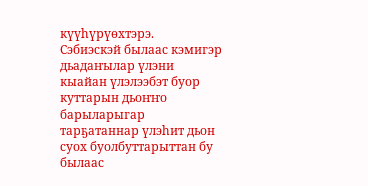күүһүрүөхтэрэ.
Сэбиэскэй былаас кэмигэр дьадаҥылар үлэни кыайан үлэлээбэт буор куттарын дьоҥҥо барыларыгар тарҕатаннар үлэһит дьон суох буолбуттарыттан бу былаас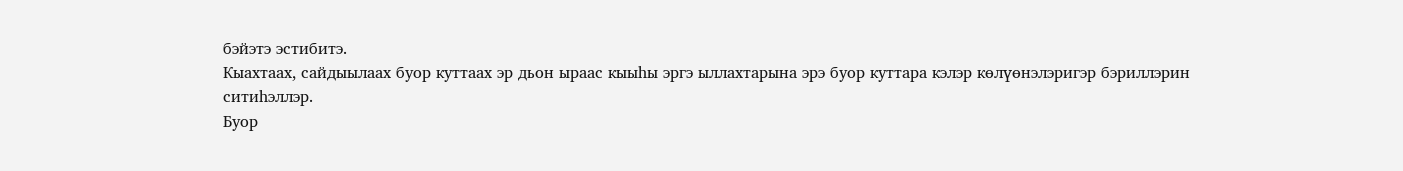бэйэтэ эстибитэ.
Кыахтаах, сайдыылаах буор куттаах эр дьон ыраас кыыһы эргэ ыллахтарына эрэ буор куттара кэлэр көлүөнэлэригэр бэриллэрин ситиһэллэр.
Буор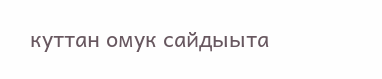куттан омук сайдыыта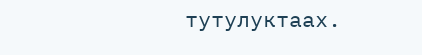тутулуктаах.